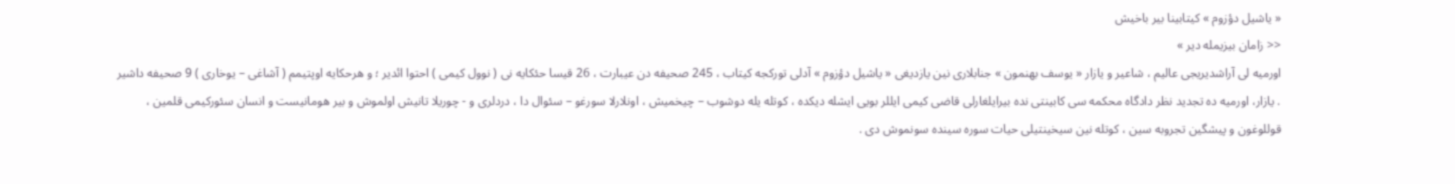« یاشیل دؤزوم » کیتابینا بیر باخیش
<< زامان بیزیمله دیر »
اورمیه لی آراشدیریجی عالیم ، شاعیر و یازار « یوسف بهنمون » جنابلاری نین یازدیغی « یاشیل دؤزوم » آدلی تورکجه کیتاب ، 245 صحیفه دن عیبارت ، 26 قیسا حئکایه نی ( نوول کیمی ) احتوا ائدیر ؛ و هرحکایه اوپتیمم ( آشاغی – یوخاری ) 9 صحیفه داشیر . یازار، اورمیه ده تجدید نظر دادگاه محکمه سی کابینتی نده بیرایلغارلی قاضی کیمی ایللر بویی ایشله دیکده ، کوتله یله دوشوب – چیخمیش ، اونلارلا سورغو – سئوال دا ، دردلری و - چوریلا تانیش اولموش و بیر هومانیست و انسان سئورکیمی قلمین ، قوللوغون و پیشگین تجروبه سین ، کوتله نین سیخینتیلی حیات سوره سینده سونموش دی .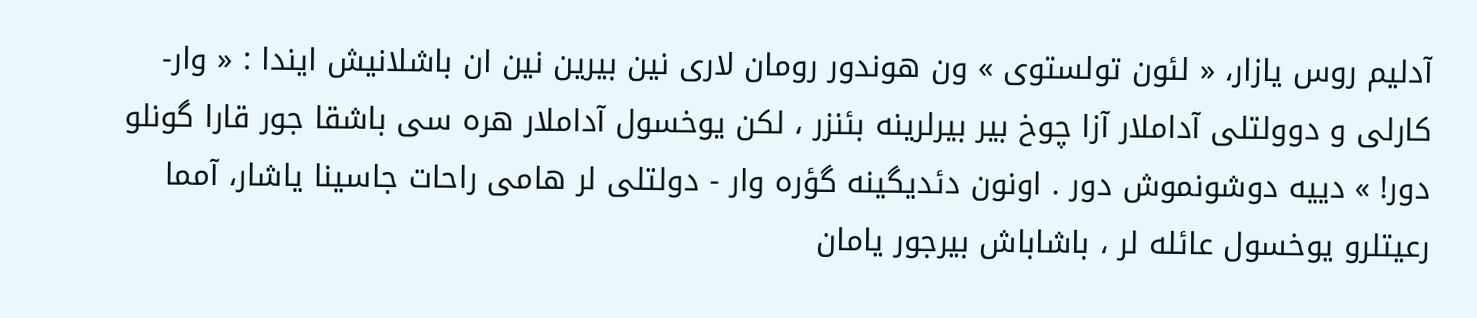آدلیم روس یازار، « لئون تولستوی » ون هوندور رومان لاری نین بیرین نین ان باشلانیش ایندا : « وار-کارلی و دوولتلی آداملار آزا چوخ بیر بیرلرینه بئنزر ، لکن یوخسول آداملار هره سی باشقا جور قارا گونلو دور! » دییه دوشونموش دور . اونون دئدیگینه گؤره وار - دولتلی لر هامی راحات جاسینا یاشار، آمما رعیتلرو یوخسول عائله لر ، باشاباش بیرجور یامان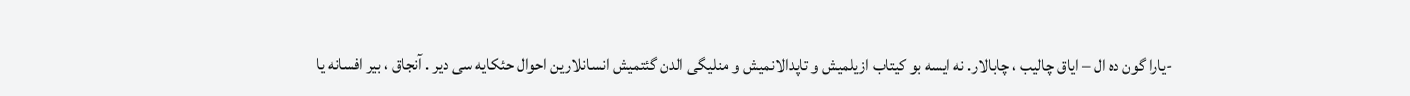-یارا گون ده ال – ایاق چالیب ، چابالار. نه ایسه بو کیتاب ازیلمیش و تاپدالانمیش و منلیگی الدن گئتمیش انسانلارین احوال حئکایه سی دیر . آنجاق ، بیر افسانه یا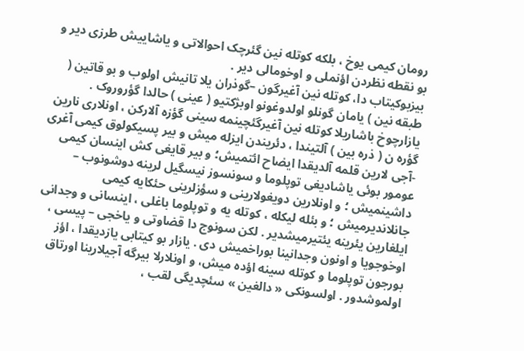رومان کیمی یوخ ، بلکه کوتله نین گئرچک احوالاتی و یاشاییش طرزی دیر و بو نقطه نظردن اؤنملی و اوخومالی دیر .
بیزبوکیتاب دا، کوتله نین آغیرگون –گوذران یلا تانیش اولوب و بو قاتین ( طبقه نین ) یامان گونلو اولدوغونو اوبژکتیو ( عینی ) حالدا گؤروروک . یازارچوخ باشاریلا کوتله نین آغیرگئچینمه سینی گؤزه آلارکن ، اونلاری نارین گؤره ن ( ذره بین ) آلتیندا ، دئریندن ایزله میش و بیر پسیکولوق کیمی آغری -آجی لارین قلمه آلدیقدا ایضاح ائتمیش؛ و بیر قایغی کش اینسان کیمی عومور بوئی یاشادیغی توپلوما و سونسوز نیسگیل لرینه دوشونوب – داشینمیش ؛ و اونلارین دویغولارینی و سؤزلرینی حئکایه کیمی جانلاندیرمیش ؛ و بئله لیکله ، کوتله یه و توپلوما باغلی ، اینسانی و وجدانی ایلغارین یئرینه یئتیرمیشدیر . لکن سونوج دا قضاوتی و یاخجی – پیسی ، اوخوجویا و اونون وجدانینا بوراخمیش دی . یازار بو کیتابی یازدیقدا ، اؤز بورجون توپلوما و کوتله سینه اؤده میش، و اونلارلا بیرگه آجیلارینا اورتاق اولموشدور . اولسونکی « دالغین » سئچدیگی لقب ،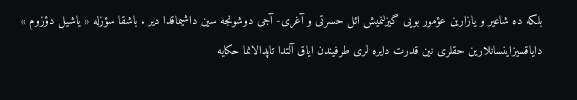بلکه ده شاعیر و یازارین عؤمور بویی گیزلنمیش ائل حسرتی و آغری- آجی دوشونجه سین داشیماقدا دیر . باشقا سؤزله « یاشیل دؤزوم » دایاقسیزاینسانلارین حقلری نین قدرت دایره لری طرفیندن ایاق آلتدا تاپدالانما حکایه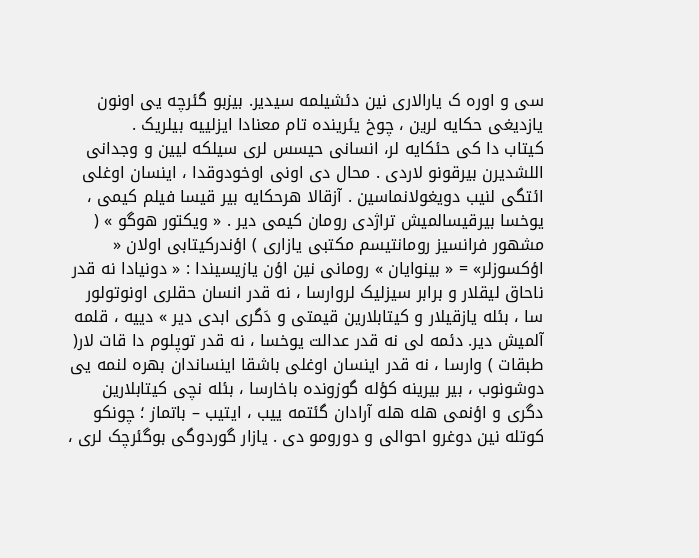سی و اوره ک یارالاری نین دئشیلمه سیدیر. بیزبو گئرچه یی اونون یازدیغی حکایه لرین ، چوخ یئرینده تام معنادا ایزلییه بیلریک .
کیتاب دا کی حئکایه لر، انسانی حیسس لری سیلکه لیین و وجدانی اللشدیرن بیرقونو لاردی . محال دی اونی اوخودوقدا ، اینسان اوغلی ائتگی لنیب دویغولانماسین . آزقالا هرحکایه بیر قیسا فیلم کیمی ، یوخسا بیرقیسالمیش تراژدی رومان کیمی دیر . « ویکتور هوگو » ( مشهور فرانسیز رومانتیسم مکتبی یازاری ) اؤندرکیتابی اولان « اؤکسوزلر» = « بینوایان » رومانی نین اؤن یازیسیندا : « دونیادا نه قدر ناحاق لیقلار و برابر سیزلیک لروارسا ، نه قدر انسان حقلری اونوتولور سا ، بئله یازقیلار و کیتابلارین قیمتی و دَگری ابدی دیر » دییه ، قلمه آلمیش دیر. دئمه لی نه قدر عدالت یوخسا ، نه قدر توپلوم دا قات لار( طبقات ) وارسا ، نه قدر اینسان اوغلی باشقا اینساندان بهره لنمه یی دوشونوب ، بیر بیرینه کؤله گوزونده باخارسا ، بئله نچی کیتابلارین دگری و اؤنمی هله هله آرادان گئتمه ییب ، ایتیب – باتماز ؛ چونکو کوتله نین دوغرو احوالی و دورومو دی . یازار گوردوگی بوگئرچک لری ،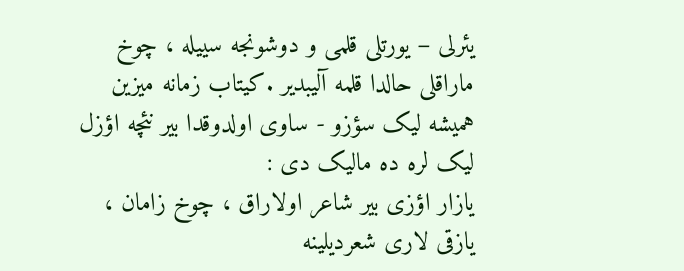یئرلی – یورتلی قلمی و دوشونجه سییله ، چوخ ماراقلی حالدا قلمه آلیبدیر .کیتاب زمانه میزین همیشه لیک سؤزو - ساوی اولدوقدا بیر نئچه اؤزل لیک لره ده مالیک دی :
یازار اؤزی بیر شاعر اولاراق ، چوخ زامان ، یازقی لاری شعردیلینه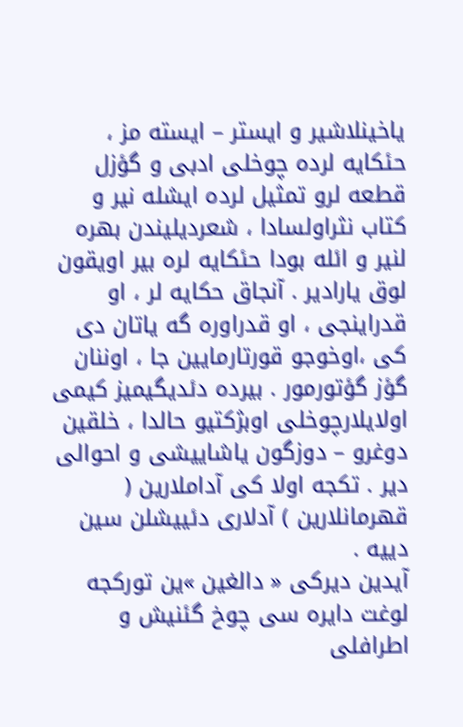یاخینلاشیر و ایستر – ایسته مز ، حئکایه لرده چوخلی ادبی و گؤزل قطعه لرو تمثیل لرده ایشله نیر و کتاب نثراولسادا ، شعردیلیندن بهره لنیر و ائله بودا حئکایه لره بیر اویقون لوق یارادیر . آنجاق حکایه لر ، او قدراینجی ، او قدراوره گه یاتان دی کی ،اوخوجو قورتارمایین جا ، اوننان گؤز گؤتورمور . بیرده دئدیگیمیز کیمی اولایلارچوخلی اوبژکتیو حالدا ، خلقین دوغرو – دوزگون یاشاییشی و احوالی دیر . تکجه اولا کی آداملارین ( قهرمانلارین ) آدلاری دئییشلن سین دییه .
آیدین دیرکی « دالغین »ین تورکجه لوغت دایره سی چوخ گئنیش و اطرافلی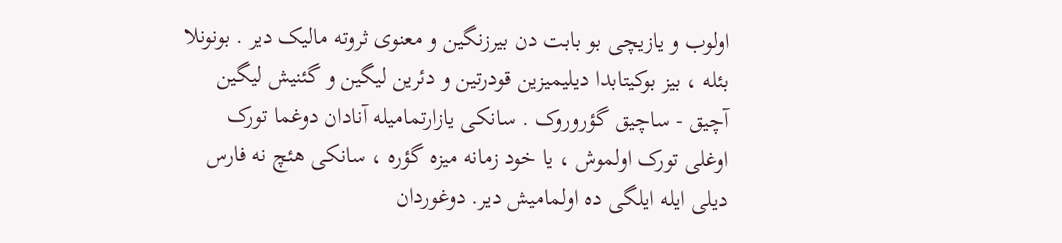اولوب و یازیچی بو بابت دن بیرزنگین و معنوی ثروته مالیک دیر . بونونلا بئله ، بیز بوکیتابدا دیلیمیزین قودرتین و دئرین لیگین و گئنیش لیگین آچیق - ساچیق گؤروروک . سانکی یازارتمامیله آنادان دوغما تورک اوغلی تورک اولموش ، یا خود زمانه میزه گؤره ، سانکی هئچ نه فارس دیلی ایله ایلگی ده اولمامیش دیر. دوغوردان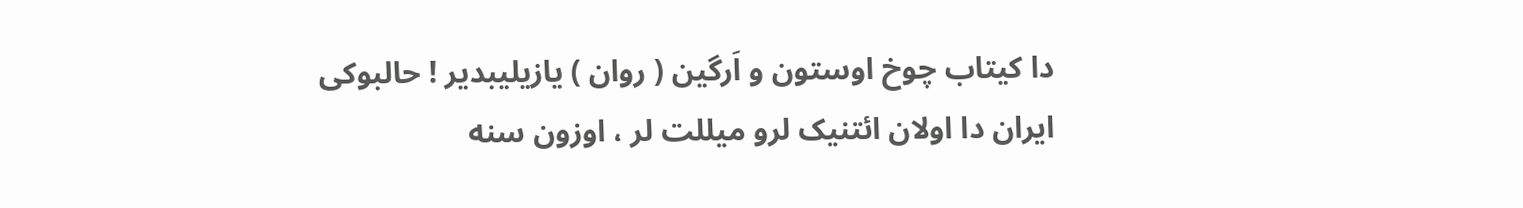دا کیتاب چوخ اوستون و اَرگین ( روان ) یازیلیبدیر ! حالبوکی ایران دا اولان ائتنیک لرو میللت لر ، اوزون سنه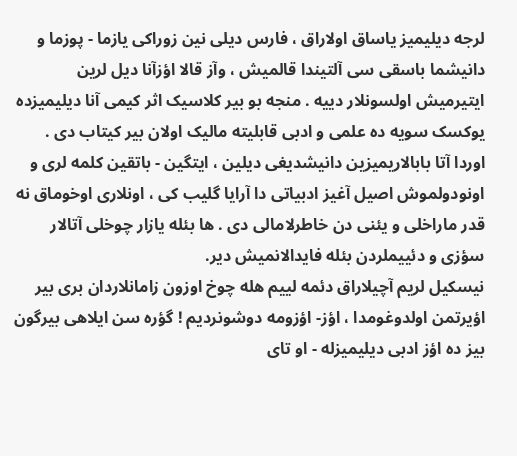لرجه دیلیمیز یاساق اولاراق ، فارس دیلی نین زوراکی یازما - پوزما و دانیشما باسقی سی آلتیندا قالمیش ، وآز قالا اؤزآنا دیل لرین ایتیرمیش اولسونلار دییه . منجه بو بیر کلاسیک اثر کیمی آنا دیلیمیزده یوکسک سویه ده علمی و ادبی قابلیته مالیک اولان بیر کیتاب دی . اوردا آتا بابالاریمیزین دانیشدیغی دیلین ، ایتگین - باتقین کلمه لری و اونودولموش اصیل آغیز ادبیاتی دا آرایا گلیب کی ، اونلاری اوخوماق نه قدر ماراخلی و یئنی دن خاطرلامالی دی . ها بئله یازار چوخلی آتالار سؤزی و دئییملردن بئله فایدالانمیش دیر.
نیسکیل لریم آچیلاراق دئمه لییم هله چوخ اوزون زامانلاردان بری بیر اؤیرتمن اولدوغومدا ، اؤز- اؤزومه دوشونردیم ! گؤره سن ایلاهی بیرگون بیز ده اؤز ادبی دیلیمیزله - او تای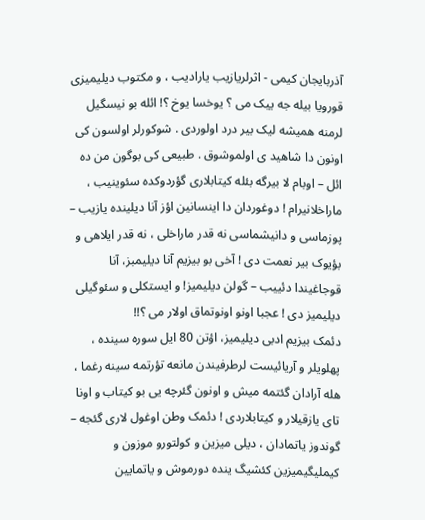آذربایجان کیمی - اثرلریازیب یارادیب ، و مکتوب دیلیمیزی قورویا بیله جه ییک می ؟ یوخسا یوخ ؟! ائله بو نیسگیل لرمنه همیشه لیک بیر درد اولوردی . شوکورلر اولسون کی اونون دا شاهید ی اولموشوق . طبیعی کی بوگون من ده ائل – اوبام لا بیرگه بئله کیتابلاری گؤردوکده سئوینیب ، ماراخلانیرام ! دوغوردان دا اینسانین اؤز آنا دیلینده یازیب – پوزماسی و دانیشماسی نه قدر ماراخلی ، نه قدر ایلاهی و بؤیوک بیر نعمت دی ! آخی بو بیزیم آنا دیلیمبز، آنا قوجاغیندا دئییب – گولن دیلیمیز! و ایستکلی و سئوگیلی دیلیمیز دی ! عجبا اونو اونوتماق اولار می ؟!!
دئمک بیزیم ادبی دیلیمیز، اؤتن 80 ایل سوره سینده ، پهلویلر و آریائیست لرطرفیندن مانعه تؤرتمه سینه رغما ، هله آرادان گئتمه میش و اونون گئرچه یی بو کیتاب و اونا تای یازقیلار و کیتابلاردی ! دئمک وطن اوغول لاری گئجه – گوندوز یاتمادان ، دیلی میزین و کولتورو موزون و کیملیگیمیزین کئشیگ ینده دورموش و یاتمایین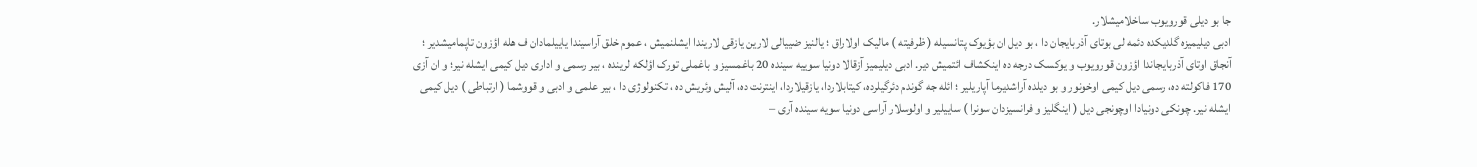جا بو دیلی قورویوب ساخلامیشلار.
ادبی دیلیمیزه گلدیکده دئمه لی بوتای آذربایجان دا ، بو دیل ان بؤیوک پتانسیله ( ظرفیته ) مالیک اولاراق ؛ یالنیز ضییالی لارین یازقی لاریندا ایشلنمیش ، عموم خلق آراسیندا یاییلمادان ف هله اؤزون تاپمامیشدیر ؛ آنجاق اوتای آذربایجاندا اؤزون قورویوب و یوکسک درجه ده اینکشاف ائتمیش دیر. ادبی دیلیمیز آزقالا دونیا سوییه سینده 20 باغمسیز و باغملی تورک اؤلکه لرینده ، بیر رسمی و اداری دیل کیمی ایشله نیر؛ و ان آزی 170 فاکولته ده، رسمی دیل کیمی اوخونور و بو دیلده آراشدیرما آپاریلیر ؛ ائله جه گوندم دئرگیلرده، کیتابلاردا، یازقیلاردا، اینترنت ده، آلیش وئریش ده ، تکنولوژی دا ، بیر علمی و ادبی و قووشما ( ارتباطی ) دیل کیمی ایشله نیر. چونکی دونیادا اوچونجی دیل ( اینگلیز و فرانسیزدان سونرا ) ساییلیر و اولوسلار آراسی دونیا سویه سینده آری –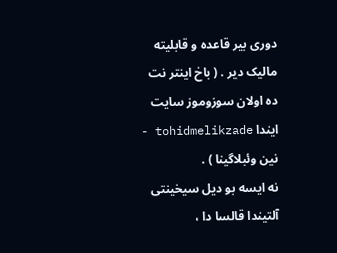دوری بیر قاعده و قابلیته مالیک دیر . ( باخ اینتر نت ده اولان سوزوموز سایت ایندا tohidmelikzade - نین وئبلاگینا ) .
نه ایسه بو دیل سیخینتی آلتیندا قالسا دا ،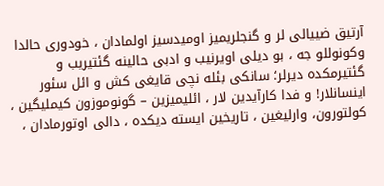آرتیق ضییالی لر و گنجلریمیز اومیدسیز اولمادان ، خودوری حالدا وکونوللو جه ، بو دیلی اویرنیب و ادبی حالینه گئتیریب و گئتیرمکده دیرلر؛ سانکی بئله نچی قایغی کش و ائل سئور اینسانلار! و فدا کارآیدین لار ، ائلیمیزین – گونوموزون کیملیگین ، کولتورون، وارلیغین ، تاریخین ایسته دیکده ، دالی اوتورمادان ،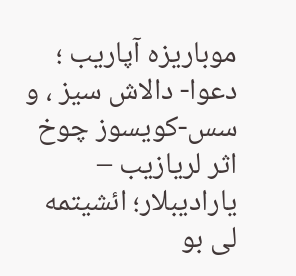موباریزه آپاریب ؛ دعوا- دالاش سیز ، و سس-کویسوز چوخ اثر لریازیب – یارادیبلار؛ ائشیتمه لی بو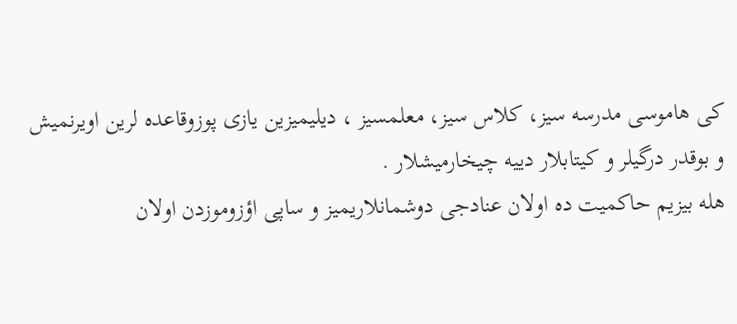کی هاموسی مدرسه سیز، کلاس سیز، معلمسیز ، دیلیمیزین یازی پوزوقاعده لرین اویرنمیش و بوقدر درگیلر و کیتابلار دییه چیخارمیشلار .
هله بیزیم حاکمیت ده اولان عنادجی دوشمانلاریمیز و ساپی اؤزوموزدن اولان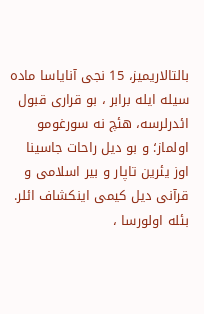بالتالاریمیز، 15 نجی آنایاسا ماده سیله ایله برابر ، بو قراری قبول ائدرلرسه، هئچ نه سورغومو اولماز؛ و بو دیل راحات جاسینا اوز یئرین تاپار و بیر اسلامی و قرآنی دیل کیمی اینکشاف ائلر. بئله اولورسا ،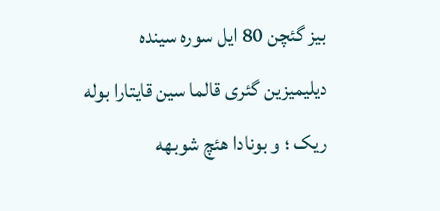بیز گئچن 80 ایل سوره سینده دیلیمیزین گئری قالما سین قایتارا بوله ریک ؛ و بونادا هئچ شوبهه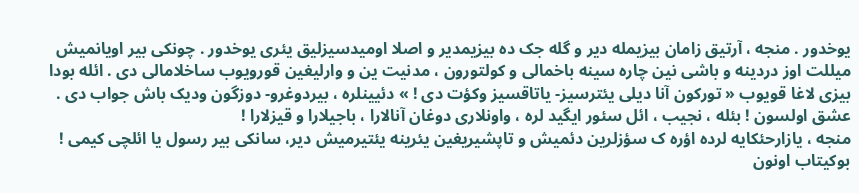یوخدور . منجه ، آرتیق زامان بیزیمله دیر و گله جک ده بیزیمدیر و اصلا اومیدسیزلیق یئری یوخدور . چونکی بیر اویانمیش میللت اوز دردینه و باشی نین چاره سینه باخمالی و کولتورون ، مدنیت ین و وارلیغین قورویوب ساخلامالی دی . ائله بودا بیزی لاغا قویوب « تورکون آنا دیلی یئترسیز- یاتاقسیز وکؤت دی ! » دئیینلره ، بیردوغرو- دوزگون ودیک باش جواب دی . عشق اولسون ! بئله ، نجیب ، ائل سئور ایگید لره ، واونلاری دوغان آنالارا ، باجیلارا و قیزلارا !
منجه ، یازارحئکایه لرده اؤره ک سؤزلرین دئمیش و تاپشیریغین یئرینه یئتیرمیش دیر، سانکی بیر رسول یا ائلچی کیمی ! بوکیتاب اونون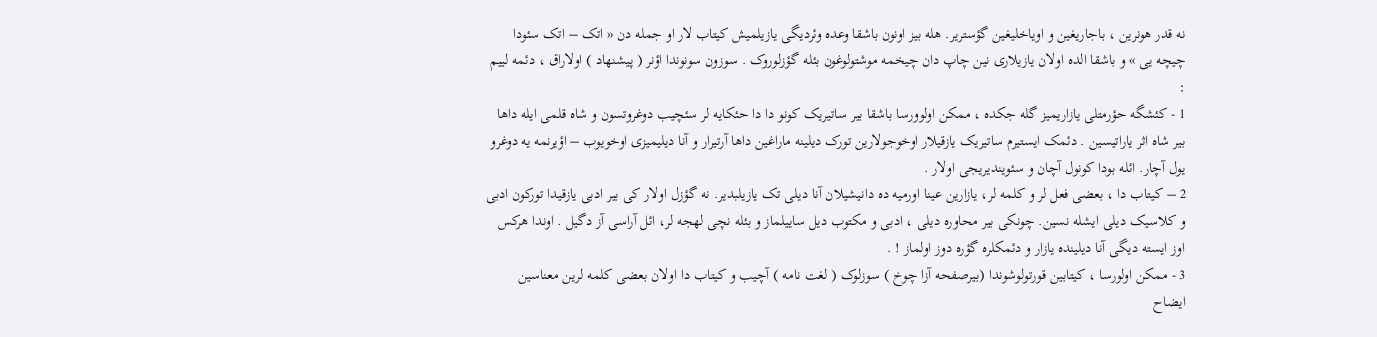نه قدر هونرین ، باجاریغین و اویاخلیغین گؤستریر. هله بیز اونون باشقا وعده وئردیگی یازیلمیش کیتاب لار او جمله دن « اتک – اتک سئودا چیچه یی » و باشقا الده اولان یازیلاری نین چاپ دان چیخمه موشتولوغون بئله گؤزلوروک . سوزون سونوندا اؤنر ( پیشنهاد ) اولاراق ، دئمه لییم :
1 - کئشگه حؤرمتلی یازاریمیز گله جکده ، ممکن اولوورسا باشقا بیر ساتیریک کونو دا دا حئکایه لر سئچیب دوغروتسون و شاه قلمی ایله داها بیر شاه اثر یاراتیسین . دئمک ایستیرم ساتیریک یازقیلار اوخوجولارین تورک دیلینه ماراغین داها آرتیرار و آنا دیلیمیزی اوخویوب – اؤیرنمه یه دوغرو یول آچار. ائله بودا کونول آچان و سئویندیریجی اولار .
2 – کیتاب دا ، بعضی فعل لر و کلمه لر، یازارین عینا اورمیه ده دانیشیلان آنا دیلی تک یازیلبدیر. نه گؤزل اولار کی بیر ادبی یازقیدا تورکون ادبی و کلاسیک دیلی ایشله نسین. چونکی بیر محاوره دیلی ، ادبی و مکتوب دیل ساییلماز و بئله نچی لهجه لر، ائل آراسی آز دگیل . اوندا هرکس اوز ایسته دیگی آنا دیلینده یازار و دئمکلره گؤره دوز اولماز ! .
3 - ممکن اولورسا ، کیتابین قورتولوشوندا (بیرصفحه آزا چوخ ) سوزلوک ( لغت نامه ) آچیب و کیتاب دا اولان بعضی کلمه لرین معناسین ایضاح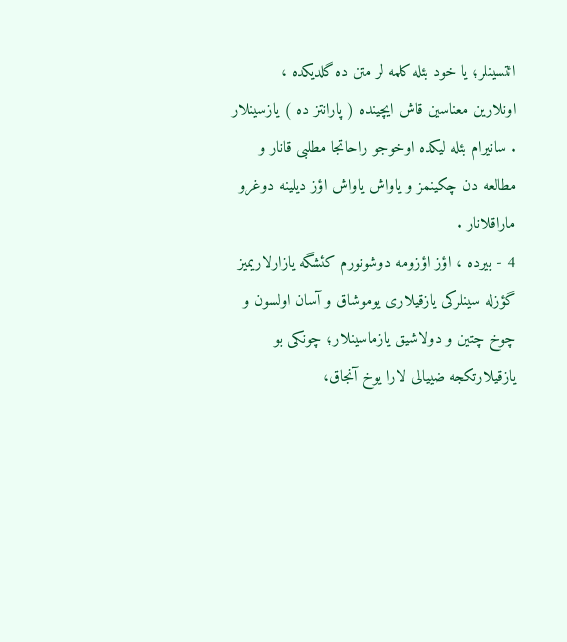ائتسینلر؛ یا خود بئله کلمه لر متن ده گلدیکده ، اونلارین معناسین قاش ایچینده ( پارانتز ده ) یازسینلار . سانیرام بئله لیکده اوخوجو راحاتجا مطلبی قانار و مطالعه دن چکینمز و یاواش یاواش اؤز دیلینه دوغرو ماراقلانار .
4 - بیرده ، اؤز اؤزومه دوشونورم کئشگه یازارلاریمیز گؤزله سینلرکی یازقیلاری یوموشاق و آسان اولسون و چوخ چتین و دولاشیق یازماسینلار؛ چونکی بو یازقیلارتکجه ضییالی لارا یوخ آنجاق،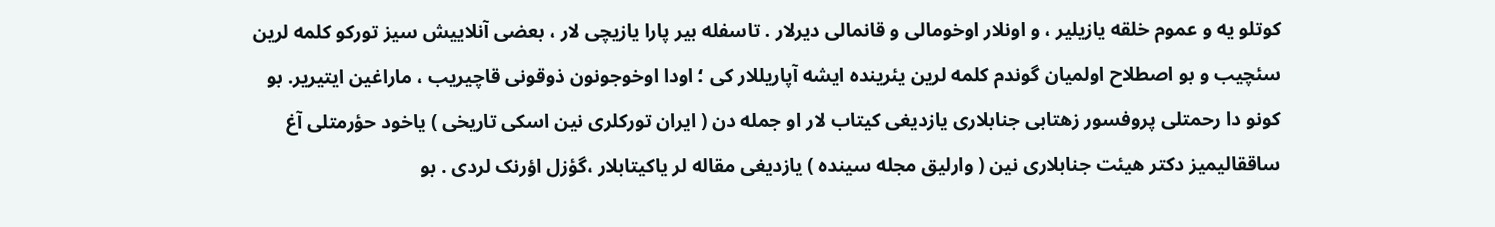کوتلو یه و عموم خلقه یازیلیر ، و اونلار اوخومالی و قانمالی دیرلار . تاسفله بیر پارا یازیچی لار ، بعضی آنلاییش سیز تورکو کلمه لرین سئچیب و بو اصطلاح اولمیان گوندم کلمه لرین یئرینده ایشه آپاریللار کی ؛ اودا اوخوجونون ذوقونی قاچیریب ، ماراغین ایتیریر. بو کونو دا رحمتلی پروفسور زهتابی جنابلاری یازدیغی کیتاب لار او جمله دن ( ایران تورکلری نین اسکی تاریخی ) یاخود حؤرمتلی آغ ساققالیمیز دکتر هیئت جنابلاری نین ( وارلیق مجله سینده ) یازدیغی مقاله لر یاکیتابلار ،گؤزل اؤرنک لردی . بو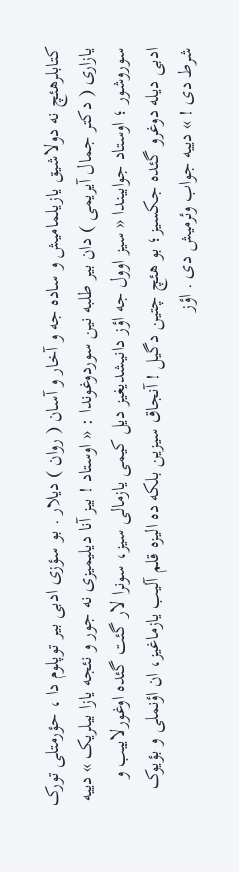کتابلرهئچ نه دولاشیق یازیلمامیش و ساده جه و آخار و آسان ( روان ) دیلار . بو سؤزی ادبی بیر توپلوم دا ، حؤرمتلی تورک یازاری ( دکتر جمال آیریمی ) دان بیر طلبه نین سوردوغوندا : « اوستاد ! بیز آنا دیلیمیزی نه جور و نئجه یازا بیلریک » دییه سوروشور ؛ اوستاد جوابیندا « سیز اوول جه اؤز دانیشدیغیز دیل کیمی یازمالی سیز، سونرا لار گئت گئده اوغورلاییب و ادبی دیله دوغرو گئده جکسیز؛ بو هئچ چتین دگیل ! آنجاق سیزین بلکه ده الیزه قلم آلیب یازماغیز، ان اؤنملی و بؤیوک شرط دی ! » دییه جواب وئرمیش دی . اؤز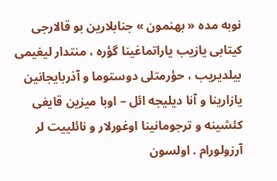نوبه مده « بهنمون » جنابلارین بو قالارجی کیتابی یازیب یاراتماغینا گؤره ، منتدار لیغیمی بیلدیریب ، حؤرمتلی دوستوما و آذربایجانین یازارینا و آنا دیلیجه ائل – اوبا میزین قایغی کئشینه و ترجومانینا اوغورلار و نائلییت لر آرزولورام . اولسون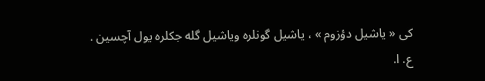کی « یاشیل دؤزوم » ، یاشیل گونلره ویاشیل گله جکلره یول آچسین .
ع. ا.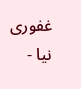غفوری نیا -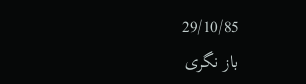29/10/85
باز نگری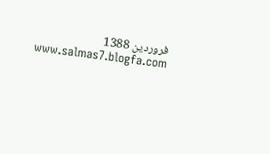فروردین 1388
www.salmas7.blogfa.com